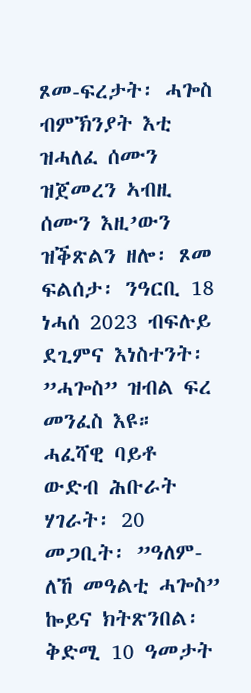ጾመ-ፍረታት፡ ሓጐስ
ብምኽንያት እቲ ዝሓለፈ ሰሙን ዝጀመረን ኣብዚ ሰሙን እዚ’ውን ዝቕጽልን ዘሎ፡ ጾመ ፍልሰታ፡ ንዓርቢ 18 ነሓሰ 2023 ብፍሉይ ደጊምና እነስተንት፡ ”ሓጐስ” ዝብል ፍረ መንፈስ እዩ።
ሓፈሻዊ ባይቶ ውድብ ሕቡራት ሃገራት፡ 20 መጋቢት፡ ”ዓለም-ለኸ መዓልቲ ሓጐስ” ኰይና ክትጽንበል፡ ቅድሚ 10 ዓመታት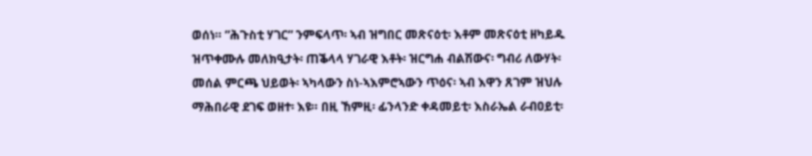ወሰነ። ”ሕጉስቲ ሃገር” ንምፍላጥ፡ ኣብ ዝግበር መጽናዕቲ፡ እቶም መጽናዕቲ ዘካይዱ ዝጥቀሙሉ መለክዒታት፡ ጠቕላላ ሃገራዊ እቶት፡ ዝርግሐ ብልሽውና፡ ግብሪ ለውሃት፡ መሰል ምርጫ ህይወት፡ ኣካላውን ስነ-ኣእምሮኣውን ጥዕና፡ ኣብ እዋን ጸገም ዝህሉ ማሕበራዊ ደገፍ ወዘተ፡ እዩ። በዚ ኸምዚ፡ ፊንላንድ ቀዳመይቲ፡ እስራኤል ራብዐይቲ፡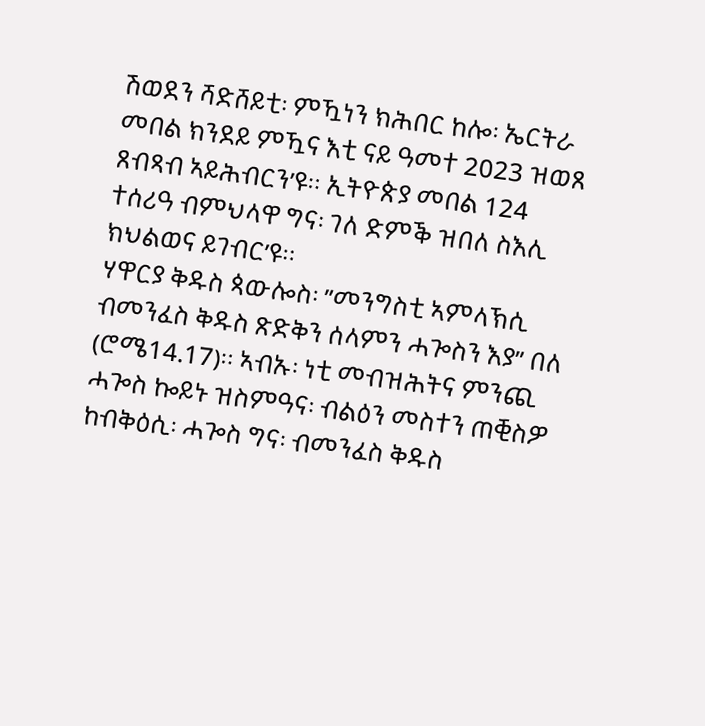ሽወደን ሻድሸይቲ፡ ምዃነን ክሕበር ከሎ፡ ኤርትራ መበል ክንደይ ምዃና እቲ ናይ ዓመተ 2023 ዝወጸ ጸብጻብ ኣይሕብርን’ዩ። ኢትዮጵያ መበል 124 ተሰሪዓ ብምህላዋ ግና፡ ገለ ድምቕ ዝበለ ስእሊ ክህልወና ይገብር’ዩ።
ሃዋርያ ቅዱስ ጳውሎስ፡ ”መንግስቲ ኣምላኽሲ ብመንፈስ ቅዱስ ጽድቅን ሰላምን ሓጐስን እያ” በለ (ሮሜ14.17)። ኣብኡ፡ ነቲ መብዝሕትና ምንጪ ሓጐስ ኰይኑ ዝስምዓና፡ ብልዕን መስተን ጠቒስዎ ከብቅዕሲ፡ ሓጐስ ግና፡ ብመንፈስ ቅዱስ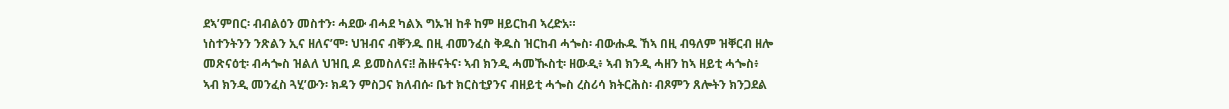ደኣ’ምበር፡ ብብልዕን መስተን፡ ሓደው ብሓደ ካልእ ግኡዝ ከቶ ከም ዘይርከብ ኣረድአ።
ነስተንትንን ንጽልን ኢና ዘለና’ሞ፡ ህዝብና ብቐንዱ በዚ ብመንፈስ ቅዱስ ዝርከብ ሓጐስ፡ ብውሑዱ ኸኣ በዚ ብዓለም ዝቐርብ ዘሎ መጽናዕቲ፡ ብሓጐስ ዝልለ ህዝቢ ዶ ይመስለና፧! ሕዙናትና፡ ኣብ ክንዲ ሓመዂስቲ፡ ዘውዲ፥ ኣብ ክንዲ ሓዘን ከኣ ዘይቲ ሓጐስ፥ ኣብ ክንዲ መንፈስ ጓሂ’ውን፡ ክዳን ምስጋና ክለብሱ፡ ቤተ ክርስቲያንና ብዘይቲ ሓጐስ ረስሪሳ ክትርሕስ፡ ብጾምን ጸሎትን ክንጋደል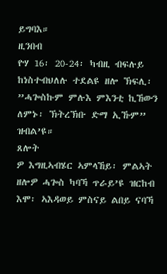ይግባእ።
ዚንበብ
ዮሃ 16፡ 20-24፡ ካብዚ ብፍሉይ ከነስተብህለሉ ተደልዩ ዘሎ ኽፍሊ፡ ”ሓጐስኩም ምሉእ ምእንቲ ኪኸውን ለምኑ፡ ኽትረኽቡ ድማ ኢኹም” ዝብል’ዩ።
ጸሎት
ዎ እግዚኣብሄር ኣምላኸይ፡ ምልኣት ዘሎዎ ሓጐስ ካባኻ ጥራይ’ዩ ዝርከብ እሞ፡ ኣእዳወይ ምስናይ ልበይ ናባኻ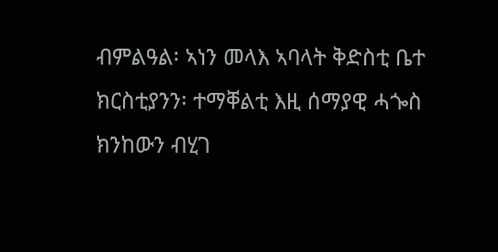ብምልዓል፡ ኣነን መላእ ኣባላት ቅድስቲ ቤተ ክርስቲያንን፡ ተማቐልቲ እዚ ሰማያዊ ሓጐስ ክንከውን ብሂገ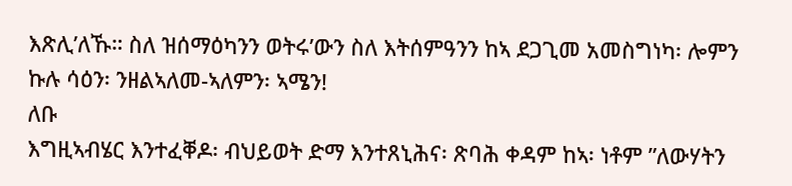እጽሊ’ለኹ። ስለ ዝሰማዕካንን ወትሩ’ውን ስለ እትሰምዓንን ከኣ ደጋጊመ አመስግነካ፡ ሎምን ኩሉ ሳዕን፡ ንዘልኣለመ-ኣለምን፡ ኣሜን!
ለቡ
እግዚኣብሄር እንተፈቐዶ፡ ብህይወት ድማ እንተጸኒሕና፡ ጽባሕ ቀዳም ከኣ፡ ነቶም ”ለውሃትን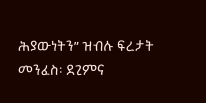ሕያውነትን” ዝብሉ ፍረታት መንፈስ፡ ደጊምና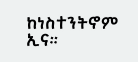ከነስተንትኖም ኢና።